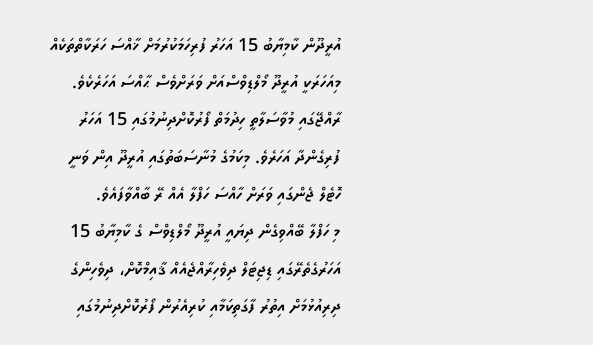އުރީދޫން ކާމިޔާބު 15 އަހަރު ފުރިހަމަކުރުމަށް ޚާއްސަ ހަރަކާތްތަކެއް
މިއަހަރަކީ އުރީދޫ މޯލްޑިވްސްއަށް ވަރަށްވެސް ޙާއްސަ އަހަރެކެވެ. ރާއްޖޭގައި މުވާސަލާތީ ހިދުމަތް ފޯރުކޮށްދިނުމުގައި 15 އަހަރު ފުރިގެންދާ އަހަރެވެ. މިކަމުގެ މުނާސަބަތުގައި އުރީދޫ އިން ވަނީ ހޮޓެލް ޖެންގައި ވަރަށް ހާއްސަ ހަފްލާ އެއް ރޭ ބާއްވާފައެވެ.
މި ހަފްލާ ބޭއްވިގެން ދިޔައީ އުރީދޫ މޯލްޑިވްސް ގެ ކާމިޔާބު 15 އަހަރުގެތެރޭގައި ޑިޖިޓަލް ދިވެހިރާއްޖެއެއް ޤާއިމްކޮށް، ދިވެހިންގެ ދިރިއުޅުމަށް އިތުރު ފާގަތިކަމާއި ކުރިއެރުން ފޯރުކޮށްދިނުމުގައި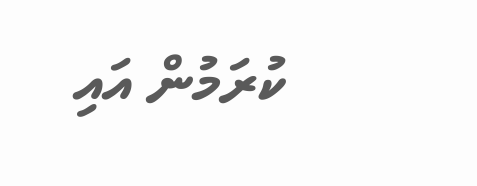ކުރަމުން އައި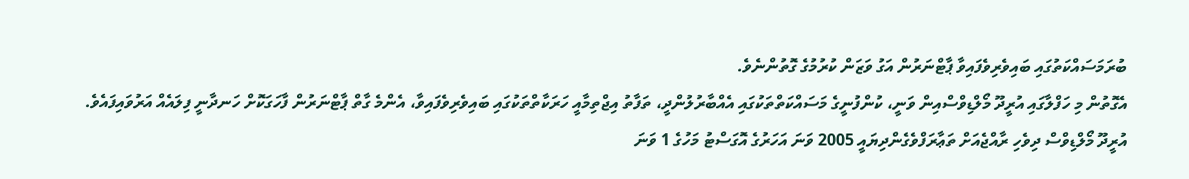ބުރަމަސައްކަތުގައި ބައިވެރިވެފައިވާ ޕާޓްނަރުން އަގު ވަޒަން ކުރުމުގެ ގޮތުންނެވެ.
އެގޮތުން މި ހަފްލާގައި އުރީދޫ މޯލްޑިވްސްއިން ވަނީ، ކުންފުނީގެ މަސައްކަތްތަކުގައި އެއްބާރުލުންދީ، ތަފާތު އިޖްތިމާއީ ހަރަކާތްތަކުގައި ބައިވެރިވެފައިވާ، އެންމެ ގާތް ޕާޓްނަރުން ފާހަގަކޮށް ހަނދާނީ ފިލައެއް އަރުވައިފައެވެ.
އުރީދޫ މޯލްޑިވްސް ދިވެހި ރާއްޖެއަށް ތަޢާރަފްވެގެންދިޔައީ 2005 ވަނަ އަހަރުގެ އޮގަސްޓު މަހުގެ 1 ވަނަ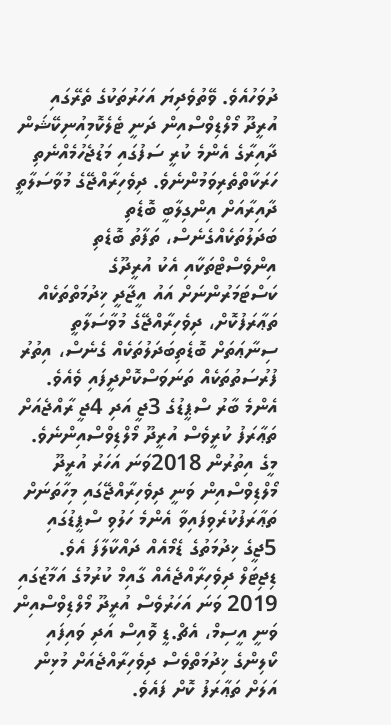ދުވަހުއެވެ. ވޭތުވެދިޔަ އަހަރުތަކުގެ ތެރޭގައި އުރީދޫ މޯލްޑިވްސްއިން ދަނީ ޓެލެކޮމިއުނިކޭޝަން ދާއިރާގެ އެންމެ ކުރީ ސަފުގައި މަޑުޖެހުމެއްނެތި ހަރަކާތްތެރިވަމުންނެވެ. ދިވެހިރާއްޖޭގެ މުވާސަލާތީ ދާއިރާއަށް އިންގިލާބީ ބޮޑެތި ބަދަލުތަކެއްގެނެސް، ތަފާތު ބޮޑެތި އިންވެސްޓްތަކާއި އެކު އުރީދޫގެ ކަސްޓަމަރުންނަށް އައު އީޖާދީ ޚިދުމަތްތަކެއް ތަޢާރަފުކޮށް، ދިވެހިރާއްޖޭގެ މުވާސަލާތީ ސިނާޢަތަށް ބޮޑެތިބަދަލުތަކެއް ގެނެސް، އިތުރު ފުރުސަތުތަކެއް ތަނަވަސްކޮށްދީފައި ވެއެވެ. އެންމެ ބާރު ސްޕީޑުގެ 3ޖީ އަދި 4ޖީ ރާއްޖެއަށް ތަޢާރަފު ކުރީވެސް އުރީދޫ މޯލްޑިވްސްއިންނެވެ.
މީގެ އިތުރުން 2018ވަނަ އަހަރު އުރީދޫ މޯލްޑިވްސްއިން ވަނީ ދިވެހިރާއްޖޭގައި މިހާތަނަށް ތަޢާރަފުކުރެވިފައިވާ އެންމެ ހަލުވި ސްޕީޑުގައި 5ޖީގެ ޚިދުމަތުގެ ޑެމޯއެއް ދައްކާލާފަ އެވެ.
ޑިޖިޓަލް ދިވެހިރާއްޖެއެއް ގާއިމް ކުރުމުގެ އަމާޒުގައި 2019 ވަނަ އަހަރުވެސް އުރީދޫ މޯލްޑިވްސްއިން ވަނީ އީސިމް، އެޗް.ޑީ ވޮއިސް އަދި ވައިފައި ކޯލިންގެ ޚިދުމަތްވެސް ދިވެހިރާއްޖެއަށް މުޅިން އަލަށް ތަޢާރަފު ކޮށް ފައެވެ.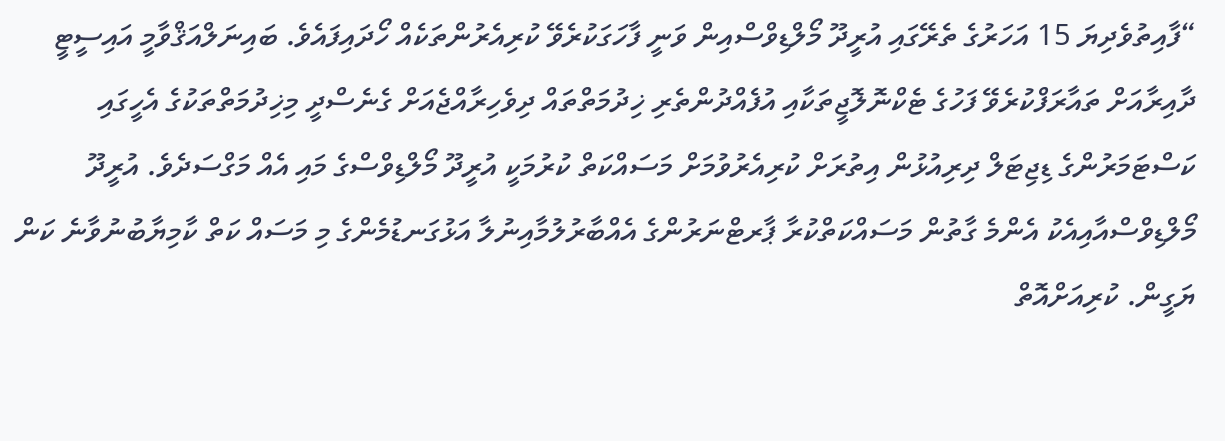“ފާއިތުވެދިޔަ 15 އަހަރުގެ ތެރޭގައި އުރީދޫ މޯލްޑިވްސްއިން ވަނީ ފާހަގަކުރެވޭ ކުރިއެރުންތަކެއް ހޯދައިފައެވެ. ބައިނަލްއަޤްވާމީ އައިސީޓީ ދާއިރާއަށް ތައާރަފްކުރެވޭ ފަހުގެ ޓެކްނޮލޮޖީތަކާއި އުފެއްދުންތެރި ޚިދުމަތްތައް ދިވެހިރާއްޖެއަށް ގެނެސްދީ މިޚިދުމަތްތަކުގެ އެހީގައި ކަސްޓަމަރުންގެ ޑިޖިޓަލް ދިރިއުޅުން އިތުރަށް ކުރިއެރުވުމަށް މަސައްކަތް ކުރުމަކީ އުރީދޫ މޯލްޑިވްސްގެ މައި އެއް މަގްސަދެވެ. އުރީދޫ މޯލްޑިވްސްއާއިއެކު އެންމެ ގާތުން މަސައްކަތްކުރާ ޕާރޓްނަރުންގެ އެއްބާރުލުމާއިނުލާ އަޅުގަނޑުމެންގެ މި މަސައް ކަތް ކާމިޔާބުނުވާނެ ކަން ޔަގީން. ކުރިއަށްއޮތް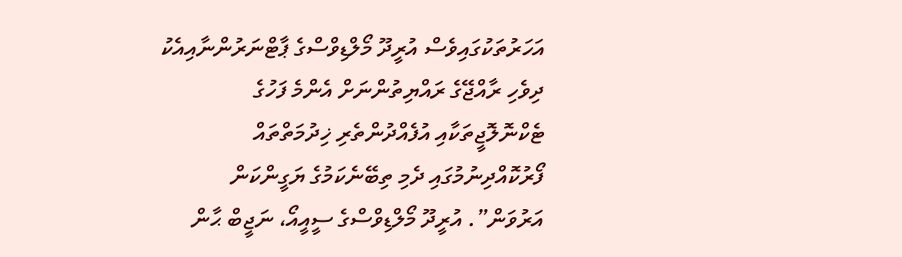އަހަރުތަކުގައިވެސް އުރީދޫ މޯލްޑިވްސްގެ ޕާޓްނަރުންނާއިއެކު ދިވެހި ރާއްޖޭގެ ރައްޔިތުންނަށް އެންމެ ފަހުގެ ޓެކްނޮލޮޖީތަކާއި އުފެއްދުންތެރި ޚިދުމަތްތައް ފޯރުކޮއްދިނުމުގައި ދެމި ތިބޭނެކަމުގެ ޔަގީންކަން އަރުވަން”. އުރީދޫ މޯލްޑިވްސްގެ ސީއީއޯ، ނަޖީބް ޙާން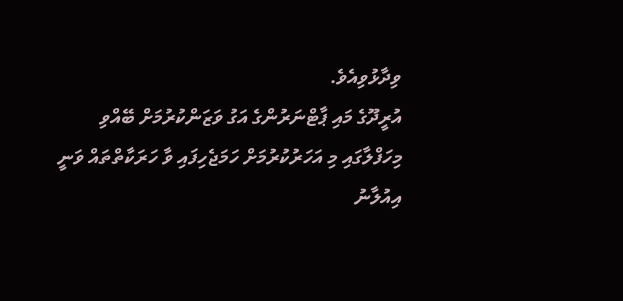ވިދާޅުވިއެވެ.
އުރީދޫގެ މައި ޕާޓްނަރުންގެ އަގު ވަޒަންކުރުމަށް ބޭއްވި މިހަފްލާގައި މި އަހަރުކުރުމަށް ހަމަޖެހިފައި ވާ ހަރަކާތްތައް ވަނީ އިއުލާނު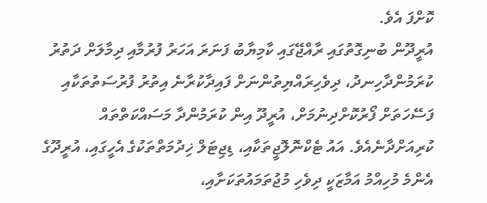ކޮށްފަ އެވެ.
އުރީދޫން ބުނިގޮތުގައި ރާއްޖޭގައި ކާމިޔާބު ފަނަރަ އަހަރު ފުރުމާއި ދިމާލަށް ދަތުރު ކުރަމުންދާހިނދު، ދިވެހިރައްޔިތުންނަށް ފައިދާކުރާނެ އިތުރު ފުރުސަތުތަކާއި ފަސޭހަތަށް ފޯރުކޮށްދިނުމަށް، އުރީދޫ އިން ކުރަމުންދާ މަސައްކަތްތައް ކުރިއަށްދާނެއެވެ. އައު ޓެކްނޮލޮޖީތަކާއި، ޑިޖިޓަލް ޚިދުމަތްތަކުގެ އެހީގައި، އުރީދޫގެ އެންމެ މުހިއްމު އަމާޒަކީ ދިވެހި މުޖުތަމައުތަކަށާއި،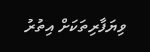ވިޔަފާރިތަކަށް އިތުރު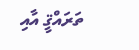ތަރައްޤީ އާއި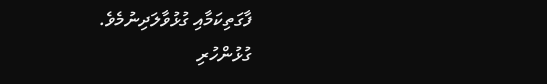ފާގަތިކަމާއި ގުޅުވާލަދިނުމެވެ.
ގުޅުންހުރި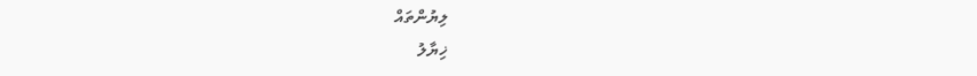ލިޔުންތައް
ޚިޔާލު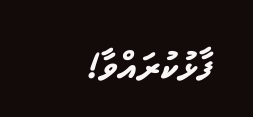ފާޅުކުރައްވާ!